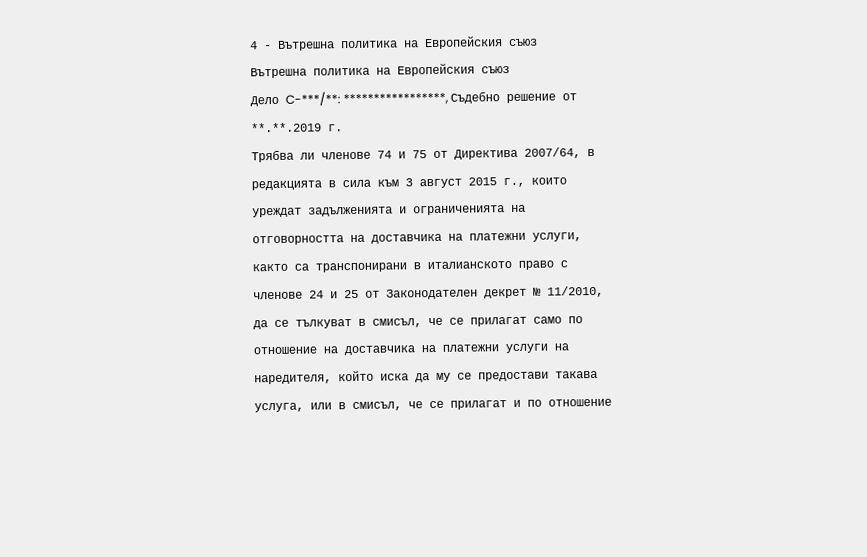4 - Вътрешна политика на Европейския съюз
Вътрешна политика на Европейския съюз
Дело C-***/**: *****************, Съдебно решение от **.**.2019 г.
Трябва ли членове 74 и 75 от Директива 2007/64, в редакцията в сила към 3 август 2015 г., които уреждат задълженията и ограниченията на отговорността на доставчика на платежни услуги, както са транспонирани в италианското право с членове 24 и 25 от Законодателен декрет № 11/2010, да се тълкуват в смисъл, че се прилагат само по отношение на доставчика на платежни услуги на наредителя, който иска да му се предостави такава услуга, или в смисъл, че се прилагат и по отношение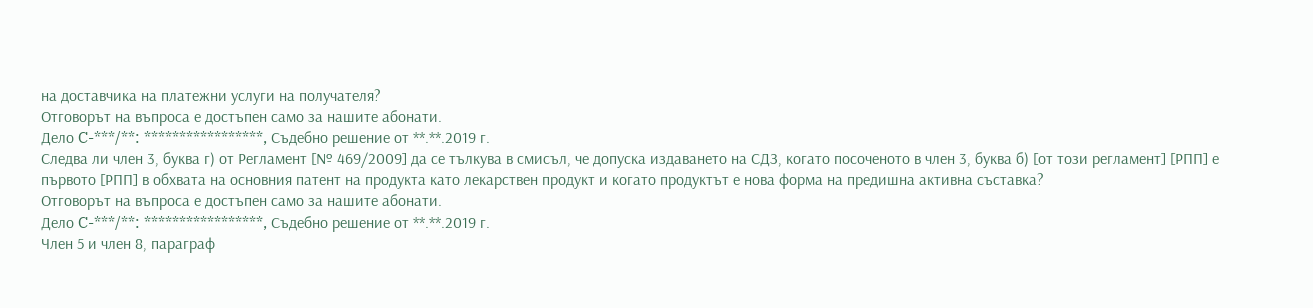на доставчика на платежни услуги на получателя?
Отговорът на въпроса е достъпен само за нашите абонати.
Дело C-***/**: *****************, Съдебно решение от **.**.2019 г.
Следва ли член 3, буква г) от Регламент [№ 469/2009] да се тълкува в смисъл, че допуска издаването на СДЗ, когато посоченото в член 3, буква б) [от този регламент] [РПП] е първото [РПП] в обхвата на основния патент на продукта като лекарствен продукт и когато продуктът е нова форма на предишна активна съставка?
Отговорът на въпроса е достъпен само за нашите абонати.
Дело C-***/**: *****************, Съдебно решение от **.**.2019 г.
Член 5 и член 8, параграф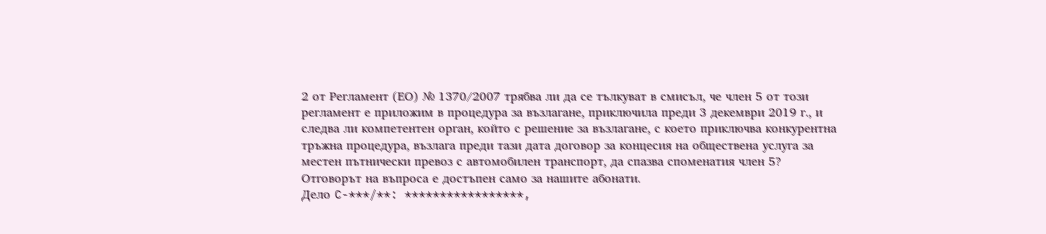2 от Регламент (ЕО) № 1370/2007 трябва ли да се тълкуват в смисъл, че член 5 от този регламент е приложим в процедура за възлагане, приключила преди 3 декември 2019 г., и следва ли компетентен орган, който с решение за възлагане, с което приключва конкурентна тръжна процедура, възлага преди тази дата договор за концесия на обществена услуга за местен пътнически превоз с автомобилен транспорт, да спазва споменатия член 5?
Отговорът на въпроса е достъпен само за нашите абонати.
Дело C-***/**: *****************,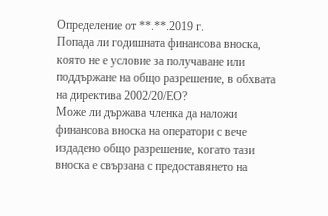Определение от **.**.2019 г.
Попада ли годишната финансова вноска, която не е условие за получаване или поддържане на общо разрешение, в обхвата на директива 2002/20/ЕО?
Може ли държава членка да наложи финансова вноска на оператори с вече издадено общо разрешение, когато тази вноска е свързана с предоставянето на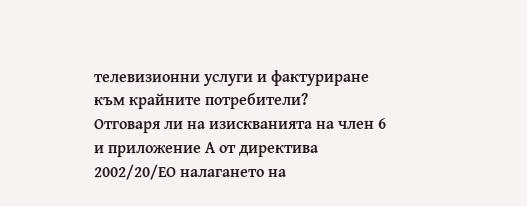телевизионни услуги и фактуриране към крайните потребители?
Отговаря ли на изискванията на член 6 и приложение А от директива 2002/20/ЕО налагането на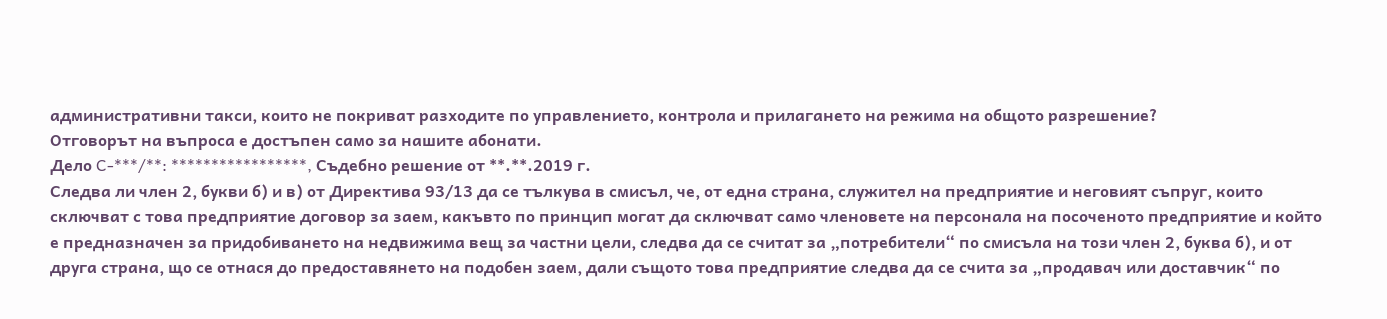административни такси, които не покриват разходите по управлението, контрола и прилагането на режима на общото разрешение?
Отговорът на въпроса е достъпен само за нашите абонати.
Дело C-***/**: *****************, Съдебно решение от **.**.2019 г.
Следва ли член 2, букви б) и в) от Директива 93/13 да се тълкува в смисъл, че, от една страна, служител на предприятие и неговият съпруг, които сключват с това предприятие договор за заем, какъвто по принцип могат да сключват само членовете на персонала на посоченото предприятие и който е предназначен за придобиването на недвижима вещ за частни цели, следва да се считат за „потребители“ по смисъла на този член 2, буква б), и от друга страна, що се отнася до предоставянето на подобен заем, дали същото това предприятие следва да се счита за „продавач или доставчик“ по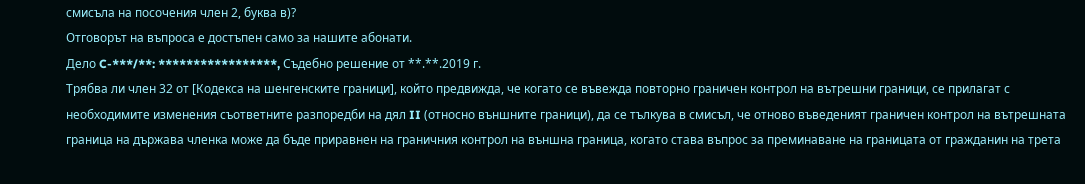смисъла на посочения член 2, буква в)?
Отговорът на въпроса е достъпен само за нашите абонати.
Дело C-***/**: *****************, Съдебно решение от **.**.2019 г.
Трябва ли член 32 от [Кодекса на шенгенските граници], който предвижда, че когато се въвежда повторно граничен контрол на вътрешни граници, се прилагат с необходимите изменения съответните разпоредби на дял II (относно външните граници), да се тълкува в смисъл, че отново въведеният граничен контрол на вътрешната граница на държава членка може да бъде приравнен на граничния контрол на външна граница, когато става въпрос за преминаване на границата от гражданин на трета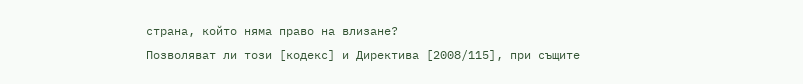страна, който няма право на влизане?
Позволяват ли този [кодекс] и Директива [2008/115], при същите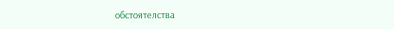обстоятелства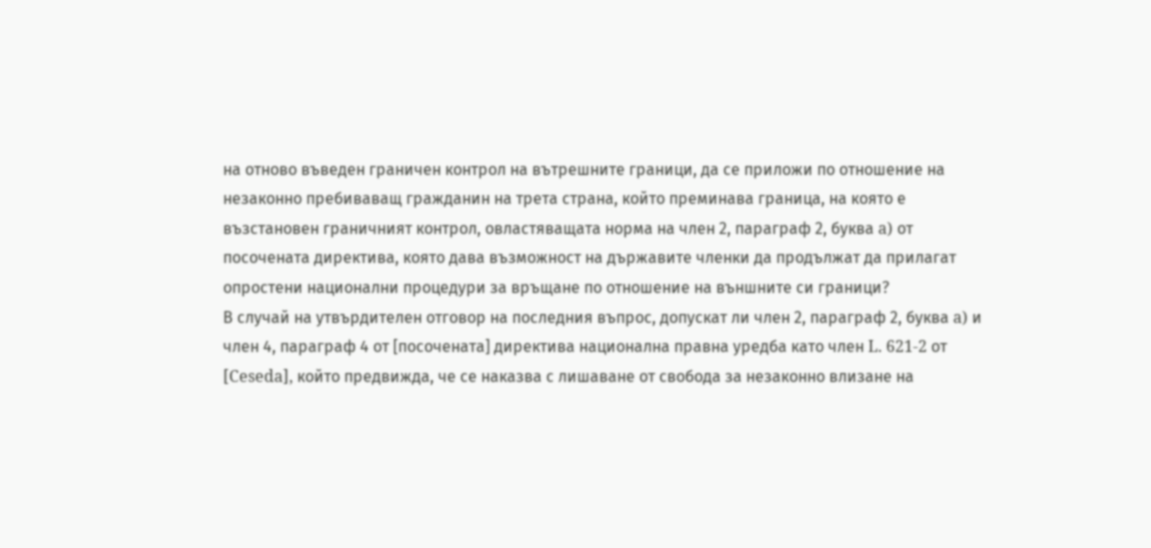на отново въведен граничен контрол на вътрешните граници, да се приложи по отношение на незаконно пребиваващ гражданин на трета страна, който преминава граница, на която е възстановен граничният контрол, овластяващата норма на член 2, параграф 2, буква a) от посочената директива, която дава възможност на държавите членки да продължат да прилагат опростени национални процедури за връщане по отношение на външните си граници?
В случай на утвърдителен отговор на последния въпрос, допускат ли член 2, параграф 2, буква a) и член 4, параграф 4 от [посочената] директива национална правна уредба като член L. 621‑2 от [Ceseda], който предвижда, че се наказва с лишаване от свобода за незаконно влизане на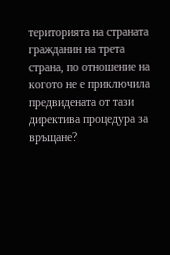територията на страната гражданин на трета страна, по отношение на когото не е приключила предвидената от тази директива процедура за връщане?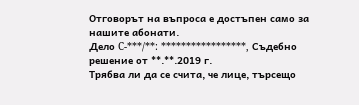Отговорът на въпроса е достъпен само за нашите абонати.
Дело C-***/**: *****************, Съдебно решение от **.**.2019 г.
Трябва ли да се счита, че лице, търсещо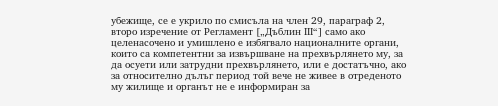убежище, се е укрило по смисъла на член 29, параграф 2, второ изречение от Регламент [„Дъблин III“] само ако целенасочено и умишлено е избягвало националните органи, които са компетентни за извършване на прехвърлянето му, за да осуети или затрудни прехвърлянето, или е достатъчно, ако за относително дълъг период той вече не живее в отреденото му жилище и органът не е информиран за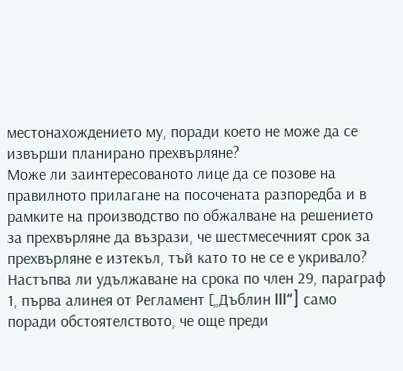местонахождението му, поради което не може да се извърши планирано прехвърляне?
Може ли заинтересованото лице да се позове на правилното прилагане на посочената разпоредба и в рамките на производство по обжалване на решението за прехвърляне да възрази, че шестмесечният срок за прехвърляне е изтекъл, тъй като то не се е укривало?
Настъпва ли удължаване на срока по член 29, параграф 1, първа алинея от Регламент [„Дъблин III“] само поради обстоятелството, че още преди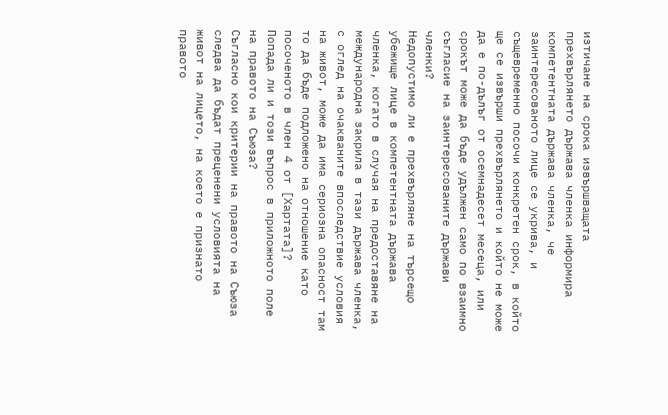изтичане на срока извършващата прехвърлянето държава членка информира компетентната държава членка, че заинтересованото лице се укрива, и същевременно посочи конкретен срок, в който ще се извърши прехвърлянето и който не може да е по-дълъг от осемнадесет месеца, или срокът може да бъде удължен само по взаимно съгласие на заинтересованите държави членки?
Недопустимо ли е прехвърляне на търсещо убежище лице в компетентната държава членка, когато в случая на предоставяне на международна закрила в тази държава членка, с оглед на очакваните впоследствие условия на живот, може да има сериозна опасност там то да бъде подложено на отношение като посоченото в член 4 от [Хартата]?
Попада ли и този въпрос в приложното поле на правото на Съюза?
Съгласно кои критерии на правото на Съюза следва да бъдат преценени условията на живот на лицето, на което е признато правото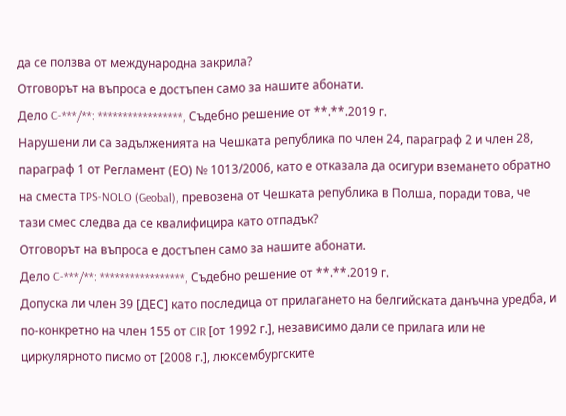да се ползва от международна закрила?
Отговорът на въпроса е достъпен само за нашите абонати.
Дело C-***/**: *****************, Съдебно решение от **.**.2019 г.
Нарушени ли са задълженията на Чешката република по член 24, параграф 2 и член 28, параграф 1 от Регламент (ЕО) № 1013/2006, като е отказала да осигури вземането обратно на сместа TPS-NOLO (Geobal), превозена от Чешката република в Полша, поради това, че тази смес следва да се квалифицира като отпадък?
Отговорът на въпроса е достъпен само за нашите абонати.
Дело C-***/**: *****************, Съдебно решение от **.**.2019 г.
Допуска ли член 39 [ДЕС] като последица от прилагането на белгийската данъчна уредба, и по-конкретно на член 155 от CIR [от 1992 г.], независимо дали се прилага или не циркулярното писмо от [2008 г.], люксембургските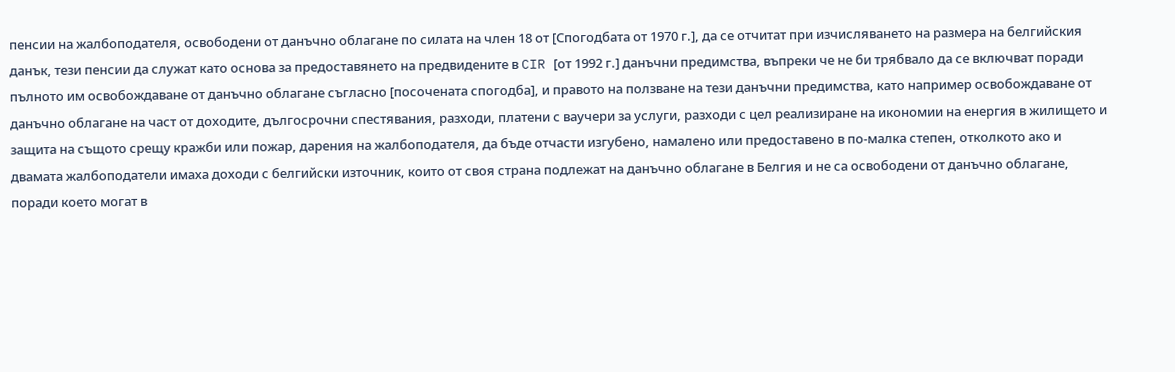пенсии на жалбоподателя, освободени от данъчно облагане по силата на член 18 от [Спогодбата от 1970 г.], да се отчитат при изчисляването на размера на белгийския данък, тези пенсии да служат като основа за предоставянето на предвидените в CIR [от 1992 г.] данъчни предимства, въпреки че не би трябвало да се включват поради пълното им освобождаване от данъчно облагане съгласно [посочената спогодба], и правото на ползване на тези данъчни предимства, като например освобождаване от данъчно облагане на част от доходите, дългосрочни спестявания, разходи, платени с ваучери за услуги, разходи с цел реализиране на икономии на енергия в жилището и защита на същото срещу кражби или пожар, дарения на жалбоподателя, да бъде отчасти изгубено, намалено или предоставено в по-малка степен, отколкото ако и двамата жалбоподатели имаха доходи с белгийски източник, които от своя страна подлежат на данъчно облагане в Белгия и не са освободени от данъчно облагане, поради което могат в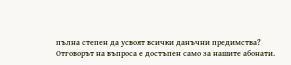пълна степен да усвоят всички данъчни предимства?
Отговорът на въпроса е достъпен само за нашите абонати.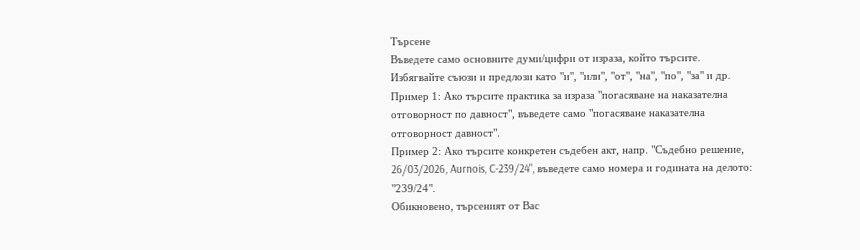Търсене
Въведете само основните думи/цифри от израза, който търсите. Избягвайте съюзи и предлози като "и", "или", "от", "на", "по", "за" и др.
Пример 1: Ако търсите практика за израза "погасяване на наказателна отговорност по давност", въведете само "погасяване наказателна отговорност давност".
Пример 2: Ако търсите конкретен съдебен акт, напр. "Съдебно решение, 26/03/2026, Aurnois, C-239/24", въведете само номера и годината на делото: "239/24".
Обикновено, търсеният от Вас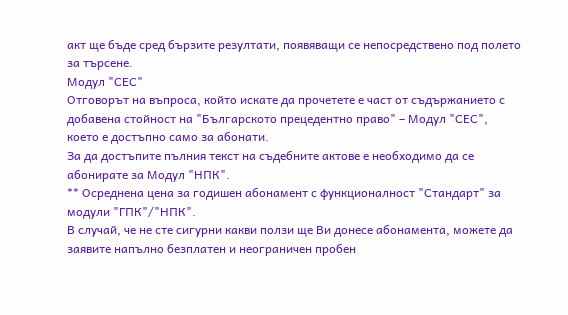акт ще бъде сред бързите резултати, появяващи се непосредствено под полето за търсене.
Модул "СЕС"
Отговорът на въпроса, който искате да прочетете е част от съдържанието с добавена стойност на "Българското прецедентно право" – Модул "СЕС", което е достъпно само за абонати.
За да достъпите пълния текст на съдебните актове е необходимо да се абонирате за Модул "НПК".
** Осреднена цена за годишен абонамент с функционалност "Стандарт" за модули "ГПК"/"НПК".
В случай, че не сте сигурни какви ползи ще Ви донесе абонамента, можете да заявите напълно безплатен и неограничен пробен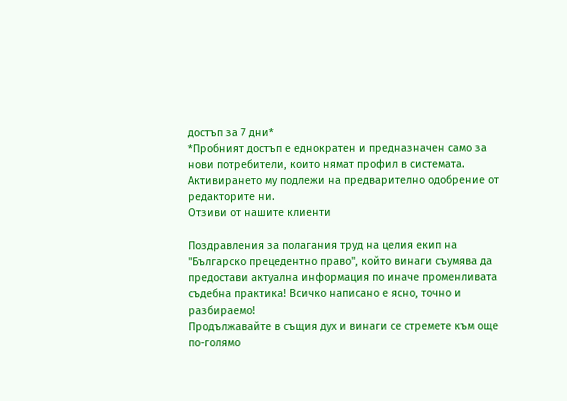достъп за 7 дни*
*Пробният достъп е еднократен и предназначен само за нови потребители, които нямат профил в системата. Активирането му подлежи на предварително одобрение от редакторите ни.
Отзиви от нашите клиенти

Поздравления за полагания труд на целия екип на "Българско прецедентно право", който винаги съумява да предостави актуална информация по иначе променливата съдебна практика! Всичко написано е ясно, точно и разбираемо!
Продължавайте в същия дух и винаги се стремете към още по-голямо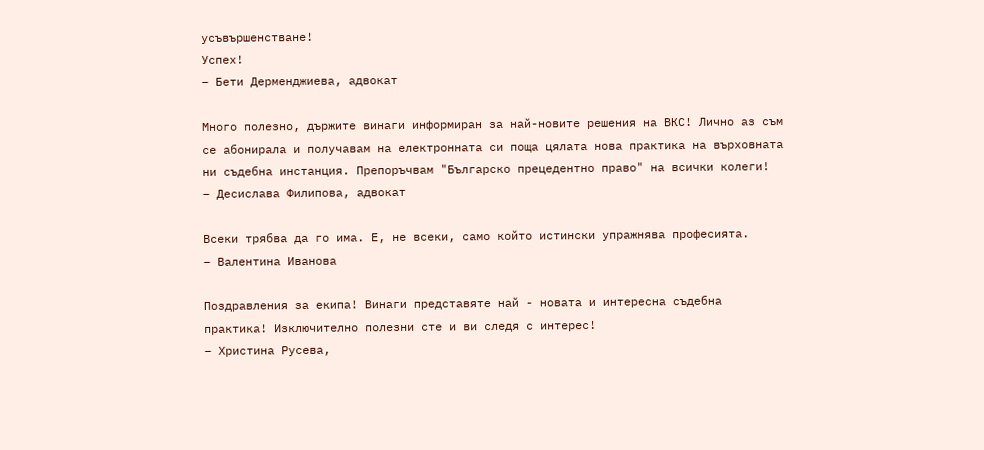усъвършенстване!
Успех!
– Бети Дерменджиева, адвокат

Много полезно, държите винаги информиран за най-новите решения на ВКС! Лично аз съм се абонирала и получавам на електронната си поща цялата нова практика на върховната ни съдебна инстанция. Препоръчвам "Българско прецедентно право" на всички колеги!
– Десислава Филипова, адвокат

Всеки трябва да го има. Е, не всеки, само който истински упражнява професията.
– Валентина Иванова

Поздравления за екипа! Винаги представяте най - новата и интересна съдебна практика! Изключително полезни сте и ви следя с интерес!
– Христина Русева,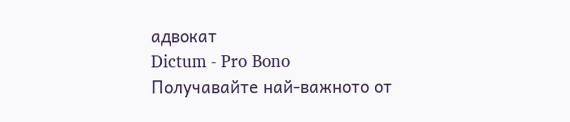адвокат
Dictum - Pro Bono
Получавайте най-важното от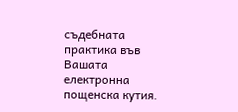съдебната практика във Вашата електронна пощенска кутия.